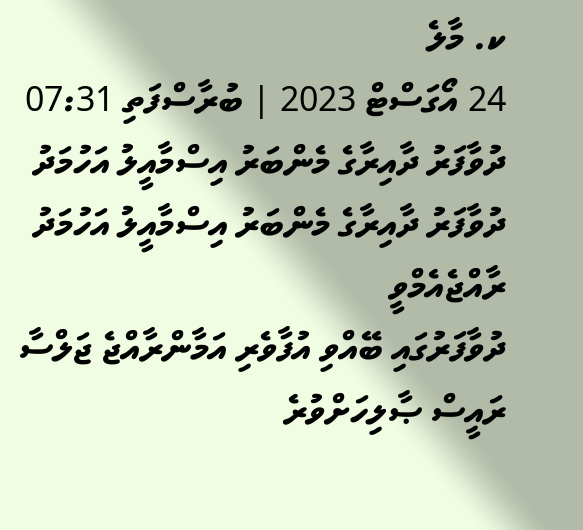ކ. މާލެ
24 އޯގަސްޓް 2023 | ބުރާސްފަތި 07:31
ދުވާފަރު ދާއިރާގެ މެންބަރު އިސްމާއީލު އަހުމަދު
ދުވާފަރު ދާއިރާގެ މެންބަރު އިސްމާއީލު އަހުމަދު
ރާއްޖެއެމްވީ
ދުވާފަރުގައި ބޭއްވި އުފާވެރި އަމާންރާއްޖެ ޖަލްސާ
ރައީސް ޞާލިހަށްވުރެ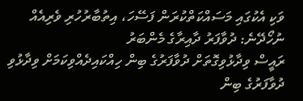ވަކި އެކުގައި މަސައްކަތްކުރަން ފަސޭހަ، އިތުބާރުހުރި ވެރިއެއް ނުހޯދޭނެ: ދުވާފަރު ދާއިރާގެ މެންބަރު
ރައީސް ވިދާޅުވިގޮތަށް ދުވާފަރުގެ ބިން ހިއްކައިދެއްވިކަމަށް ވިދާޅުވި
ދުވާފަރުގެ ބިން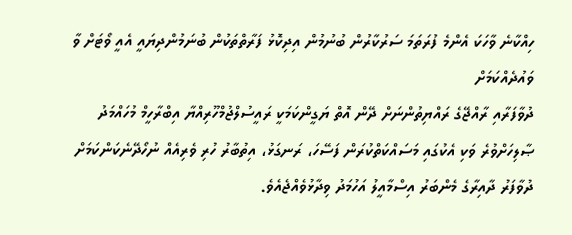ހިއްކާނެ ވާހަކަ އެންމެ ފުރަތަމަ ސަރުކާރުން ބުނުމުން އިދިކޮޅު ފަރާތްތަކުން ބުނަމުންދިޔައީ އެއީ ވޯޓަށް ވާ ވައުދެއްކަމަށް
ދުވާފަރާއި ރާއްޖޭގެ ރައްޔިތުންނަށް ދޭން އޮތް ޔަގީންކަމަކީ ރައީސުލްޖުމްހޫރިއްޔާ އިބްރާހީމް މުހައްމަދު ޞާލިހަށްވުރެ ވަކި އެކުގައި މަސައްކަތްކުރަން ފަސޭހަ، ރަނގަޅު، އިތުބާރު ހުރި ވެރިއެއް ނުހޯދޭނެކަންކަމަށް ދުވާފަރު ދާއިރާގެ މެންބަރު އިސްމާއީލު އަހުމަދު ވިދާޅުވެއްޖެއެވެ.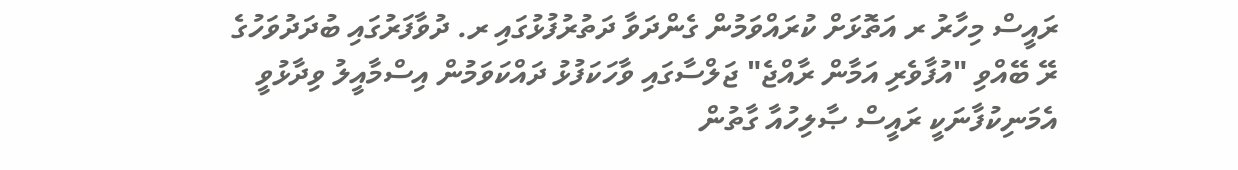ރައީސް މިހާރު ރ އަތޮޅަށް ކުރައްވަމުން ގެންދަވާ ދަތުރުފުޅުގައި ރ. ދުވާފަރުގައި ބުދަދުވަހުގެ ރޭ ބޭއްވި "އުފާވެރި އަމާން ރާއްޖެ" ޖަލްސާގައި ވާހަކަފުޅު ދައްކަވަމުން އިސްމާއީލު ވިދާޅުވީ އެމަނިކުފާނަކީ ރައީސް ޞާލިހުއާ ގާތުން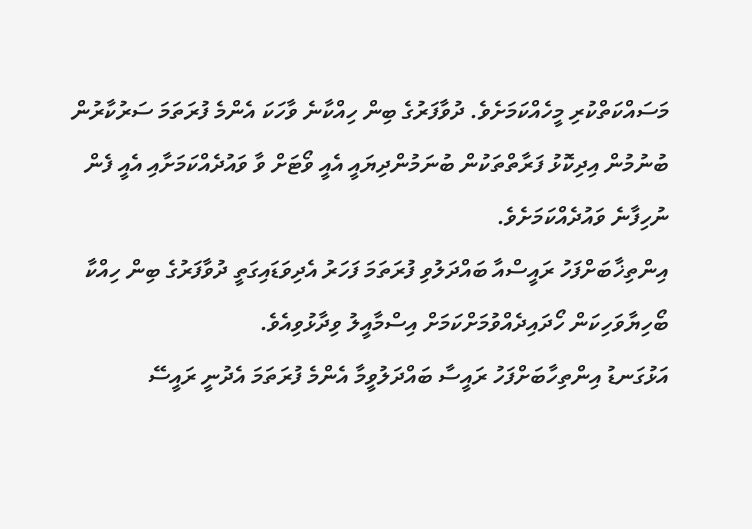މަސައްކަތްކުރި މީހެއްކަމަށެވެ. ދުވާފަރުގެ ބިން ހިއްކާނެ ވާހަކަ އެންމެ ފުރަތަމަ ސަރުކާރުން ބުނުމުން އިދިކޮޅު ފަރާތްތަކުން ބުނަމުންދިޔައީ އެއީ ވޯޓަށް ވާ ވައުދެއްކަމަށާއި އެއީ ފެން ނުހިފާނެ ވައުދެއްކަމަށެވެ.
އިންތިޚާބަށްފަހު ރައީސްއާ ބައްދަލުވި ފުރަތަމަ ފަހަރު އެދިވަޑައިގަތީ ދުވާފަރުގެ ބިން ހިއްކާ ބޯހިޔާވަހިކަން ހޯދައިދެއްވުމަށްކަމަށް އިސްމާއީލު ވިދާޅުވިއެވެ.
އަޅުގަނޑު އިންތިހާބަށްފަހު ރައީސާ ބައްދަލުވީމާ އެންމެ ފުރަތަމަ އެދުނީ ރައީސޭ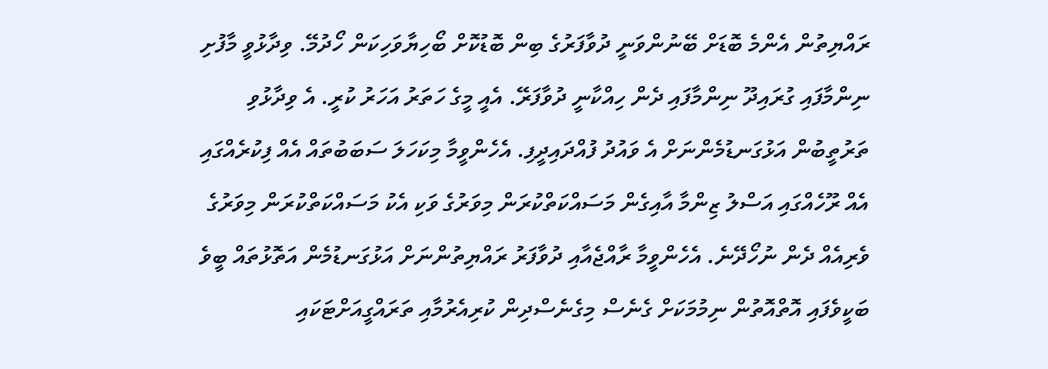ރައްޔިތުން އެންމެ ބޮޑަށް ބޭނުންވަނީ ދުވާފަރުގެ ބިން ބޮޑުކޮށް ބޯހިޔާވަހިކަން ހޯދުމޭ. ވިދާޅުވީ މާފުށި ނިންމާފައި ގުރައިދޫ ނިންމާފައި ދެން ހިއްކާނީ ދުވާފަރޭ. އެއީ މީގެ ހަތަރު އަހަރު ކުރީ. އެ ވިދާޅުވި ތަރުތީބުން އަޅުގަނޑުމެންނަށް އެ ވައުދު ފުއްދައިދީފި. އެހެންވީމާ މިކަހަލަ ސަބަބުތައް އެއް ފިކުރެއްގައި އެއް ރޫހެއްގައި އަސްލު ޒިންމާ އާއިގެން މަސައްކަތްކުރަން މިވަރުގެ ވަކި އެކު މަސައްކަތްކުރަން މިވަރުގެ ވެރިއެއް ދެން ނުހޯދޭނެ. އެހެންވީމާ ރާއްޖެއާއި ދުވާފަރު ރައްޔިތުންނަށް އަޅުގަނޑުމެން އަތޮޅުތައް ބީވެ ބަކީވެފައި އޮތްއޮތުން ނިމުމަކަށް ގެނެސް މިގެނެސްދިން ކުރިއެރުމާއި ތަރައްގީއަށްޓަކައި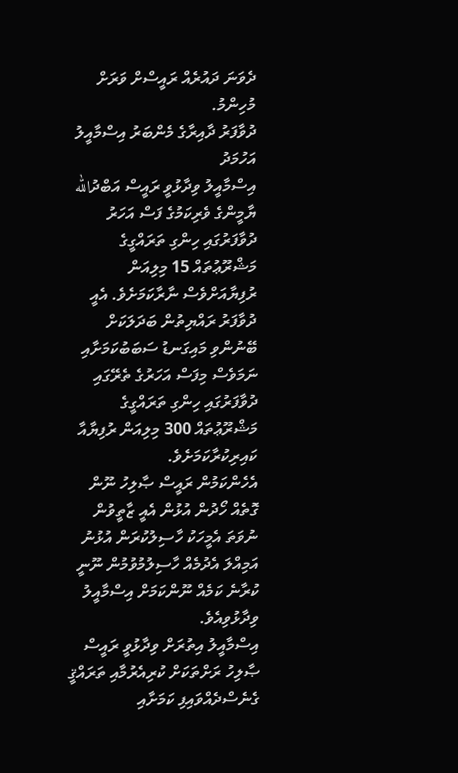ދެވަނަ ދައުރެއް ރައީސްށް ވަރަށް މުހިންމު.
ދުވާފަރު ދާއިރާގެ މެންބަރު އިސްމާއީލު އަހުމަދު
އިސްމާއީލު ވިދާޅުވީ ރައީސް އަބްދުالله ޔާމީންގެ ވެރިކަމުގެ ފަސް އަހަރު ދުވާފަރުގައި ހިންގި ތަރައްގީގެ މަޝްރޫޢުތައް 15 މިލިއަން ރުފިޔާއަށްވެސް ނާރާކަމަށެވެ. އެއީ ދުވާފަރު ރައްޔިތުން ބަދަލަކަށް ބޭނުންވި މައިގަނޑު ސަބަބުކަމަށާއި ނަމަވެސް މިފަސް އަހަރުގެ ތެރޭގައި ދުވާފަރުގައި ހިންގި ތަރައްގީގެ މަޝްރޫޢުތައް 300 މިލިއަން ރުފިޔާއާ ކައިރިކުރާކަމަށެވެ.
އެހެންކަމުން ރައީސް ޞާލިހު ނޫން ގޮތެއް ހޯދުން އުޅުން އެއީ ޒާތީވުން ނުވަތަ އެމީހަކު ހާސިލުކުރަން އުޅުނު އަމިއްލަ އެދުމެއް ހާސިލުމުވުމުން ނޫނީ ކުރާނެ ކަމެއް ނޫންކަމަށް އިސްމާއީލު ވިދާޅުވިއެވެ.
އިސްމާއީލު އިތުރަށް ވިދާޅުވީ ރައީސް ޞާލިހު ރަށްތަކަށް ކުރިއެރުމާއި ތަރައްޤީ ގެނެސްދެއްވައިފި ކަމަށާއި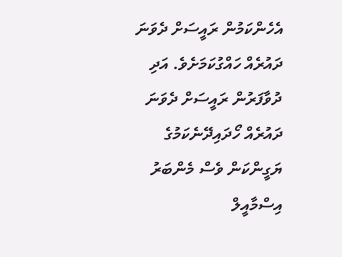އެހެންކަމުން ރައީސަށް ދެވަނަ ދައުރެއް ހައްގުކަމަށެވެ. އަދި ދުވާފަރުން ރައީސަށް ދެވަނަ ދައުރެއް ހޯދައިދޭނެކަމުގެ ޔަގީންކަން ވެސް މެންބަރު އިސްމާއީލް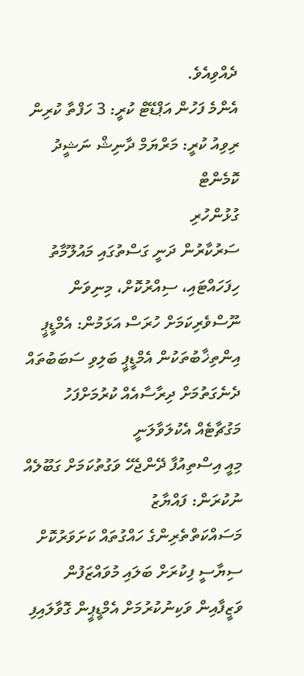ދެއްވިއެވެ.
އެންމެ ފަހުން އަޕްޑޭޓް ކުރީ: 3 ހަފްތާ ކުރިން
ރިވިއު ކުރީ: މަރްޔަމް ދާނިޝް ނަޝީދު
ކޮމެންޓް
ގުޅުންހުރި
ސަރުކާރުން ދަނީ ގަސްތުގައި މައުލޫމާތު ހިފަހައްޓައި، ސިއްރުކޮށް، މިނިވަން ނޫސްވެރިކަމަށް ހުރަސް އަޅަމުން: އެމްޑީޕީ
އިންތިޚާބުތަކުން އެމްޑީޕީ ބަލިވި ސަބަބުތައް ދެނެގަތުމަށް ދިރާސާއެއް ކުރުމަށްފަހު މަގުޗާޓެއް އެކުލަވާލަނީ
މިއީ އިސްތިއުފާ ދޭންޖެހޭ ވަގުތުކަމަށް ގަބޫލެއް ނުކުރަން: ފައްޔާޒު
މަސައްކަތްތެރިންގެ ހައްގުތައް ކަށަވަރުކޮށް ސިޔާސީ ފިކުރަށް ބަލައި މުވައްޒަފުން ވަޒީފާއިން ވަކިނުކުރުމަށް އެމްޑީޕީން ގޮވާލައިފި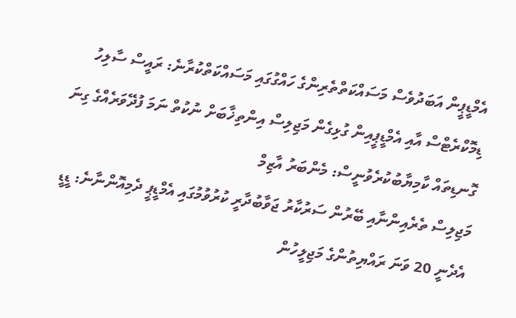އެމްޑީޕީން އަބަދުވެސް މަސައްކަތްތެރިންގެ ހައްގުގައި މަސައްކަތްކުރާނެ: ރައީސް ސާލިހު
ޑިމޮކްރެޓްސް އާއި އެމްޑީޕީއިން ގުޅިގެން މަޖިލިސް އިންތިޚާބަށް ނުކުތް ނަމަ ފުދޭވަރެއްގެ ގިނަ ގޮނޑިތައް ކާމިޔާބުކުރެވުނީސް: މެންބަރު އާޒިމް
މަޖިލިސް ތެރެއިންނާއި ބޭރުން ސަރުކާރު ޖަވާބުދާރީ ކުރުވުމުގައި އެމްޑީޕީ ދެމިއޮންނާނެ: ޑީޑީ
އެދެނީ 20 ވަނަ ރައްޔިތުންގެ މަޖިލީހުން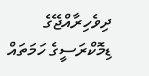ދިވެހިރާއްޖޭގެ ޑިމޮކްރަސީގެ ހަމަތައް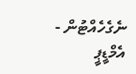ނެގެހެއްޓުން - އެމްޑީޕީ